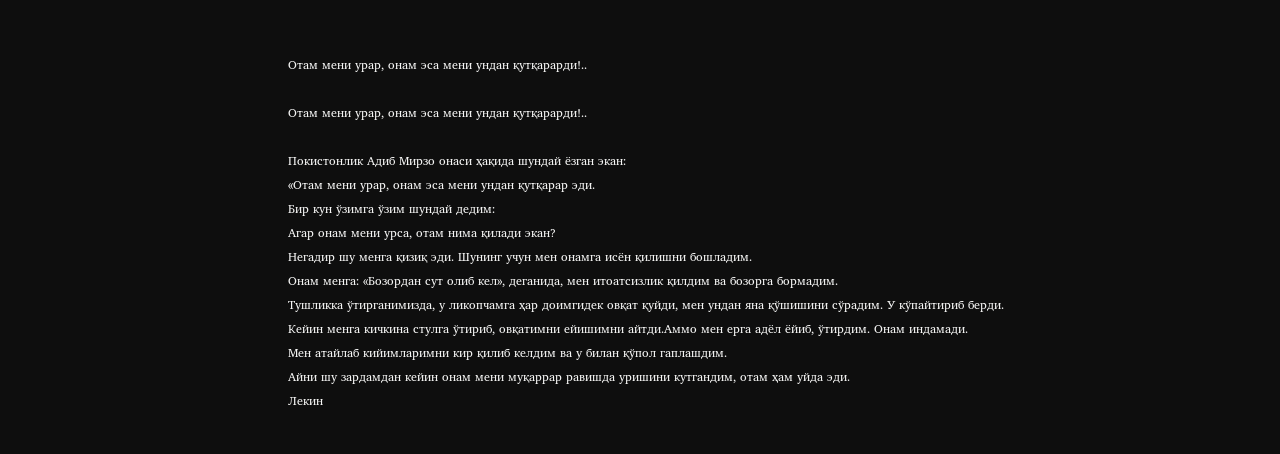Отам мени урар, онам эса мени ундан қутқарарди!..

Отам мени урар, онам эса мени ундан қутқарарди!..

Покистонлик Адиб Мирзо онаси ҳақида шундай ёзган экан:
«Отам мени урар, онам эса мени ундан қутқарар эди.
Бир кун ўзимга ўзим шундай дедим:
Агар онам мени урса, отам нима қилади экан?
Негадир шу менга қизиқ эди. Шунинг учун мен онамга исён қилишни бошладим.
Онам менга: «Бозордан сут олиб кел», деганида, мен итоатсизлик қилдим ва бозорга бормадим.
Тушликка ўтирганимизда, у ликопчамга ҳар доимгидек овқат қуйди, мен ундан яна қўшишини сўрадим. У кўпайтириб берди.
Кейин менга кичкина стулга ўтириб, овқатимни ейишимни айтди.Аммо мен ерга адёл ёйиб, ўтирдим. Онам индамади.
Мен атайлаб кийимларимни кир қилиб келдим ва у билан қўпол гаплашдим.
Айни шу зардамдан кейин онам мени муқаррар равишда уришини кутгандим, отам ҳам уйда эди.
Лекин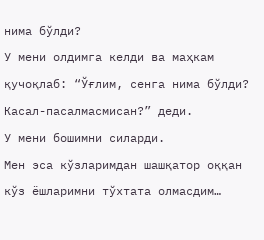нима бўлди?
У мени олдимга келди ва маҳкам қучоқлаб: “Ўғлим, сенга нима бўлди? Касал-пасалмасмисан?” деди.
У мени бошимни силарди.
Мен эса кўзларимдан шашқатор оққан кўз ёшларимни тўхтата олмасдим…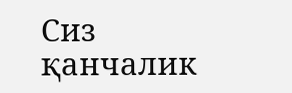Сиз қанчалик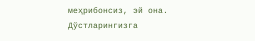меҳрибонсиз, эй она.
Дўстларингизга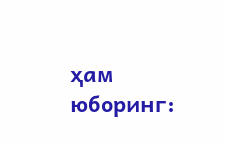ҳам юборинг: